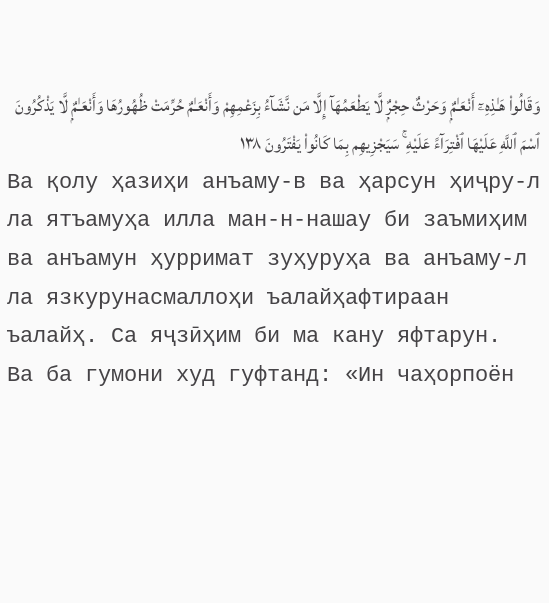وَقَالُوا۟ هَـٰذِهِۦٓ أَنْعَـٰمٌۭ وَحَرْثٌ حِجْرٌۭ لَّا يَطْعَمُهَآ إِلَّا مَن نَّشَآءُ بِزَعْمِهِمْ وَأَنْعَـٰمٌ حُرِّمَتْ ظُهُورُهَا وَأَنْعَـٰمٌۭ لَّا يَذْكُرُونَ ٱسْمَ ٱللَّهِ عَلَيْهَا ٱفْتِرَآءً عَلَيْهِ ۚ سَيَجْزِيهِم بِمَا كَانُوا۟ يَفْتَرُونَ ١٣٨
Ва қолу ҳазиҳи анъаму-в ва ҳарсун ҳиҷру-л ла ятъамуҳа илла ман-н-нашау би заъмиҳим ва анъамун ҳурримат зуҳуруҳа ва анъаму-л ла язкурунасмаллоҳи ъалайҳафтираан ъалайҳ. Са яҷзӣҳим би ма кану яфтарун.
Ва ба гумони худ гуфтанд: «Ин чаҳорпоён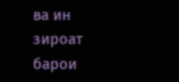ва ин зироат барои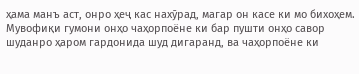ҳама манъ аст, онро ҳеҷ кас нахӯрад, магар он касе ки мо бихоҳем. Мувофиқи гумони онҳо чаҳорпоёне ки бар пушти онҳо савор шуданро ҳаром гардонида шуд дигаранд, ва чаҳорпоёне ки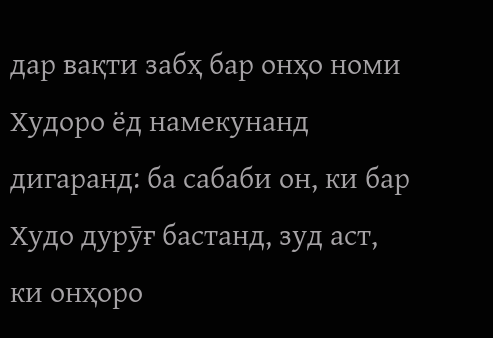дар вақти забҳ бар онҳо номи Худоро ёд намекунанд дигаранд: ба сабаби он, ки бар Худо дурӯғ бастанд, зуд аст, ки онҳоро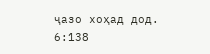ҷазо хоҳад дод.
6:138